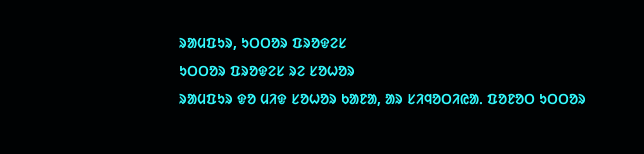ᱨᱟᱢᱯᱩᱨ, ᱩᱛᱛᱚᱨ ᱯᱨᱚᱫᱮᱥ
ᱩᱛᱛᱚᱨ ᱯᱨᱚᱫᱮᱥ ᱨᱮ ᱥᱚᱦᱚᱨ
ᱨᱟᱢᱯᱩᱨ ᱫᱚ ᱢᱤᱫ ᱥᱚᱦᱚᱨ ᱠᱟᱱᱟ, ᱟᱨ ᱥᱤᱧᱚᱛᱤᱭᱟᱹ ᱯᱚᱱᱚᱛ ᱩᱛᱛᱚᱨ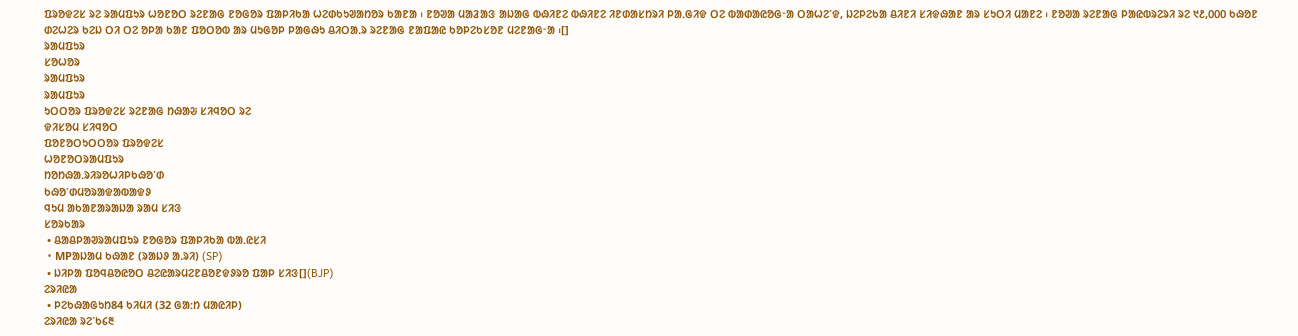ᱯᱨᱚᱫᱮᱥ ᱨᱮ ᱨᱟᱢᱯᱩᱨ ᱦᱚᱱᱚᱛ ᱨᱮᱱᱟᱜ ᱱᱚᱜᱚᱨ ᱯᱟᱞᱤᱠᱟ ᱦᱮᱰᱠᱩᱣᱟᱴᱚᱨ ᱠᱟᱱᱟ ᱾ ᱱᱚᱣᱟ ᱢᱟᱲᱟᱝ ᱟᱡᱟᱜ ᱵᱷᱤᱱᱮ ᱵᱷᱤᱱᱮ ᱤᱱᱰᱟᱥᱴᱨᱤ ᱞᱟᱹᱜᱤᱫ ᱛᱮ ᱵᱟᱰᱟᱭᱚᱜᱼᱟ ᱛᱟᱦᱮᱸᱫ, ᱡᱮᱞᱮᱠᱟ ᱪᱤᱱᱤ ᱥᱤᱫᱷᱟᱱ ᱟᱨ ᱥᱩᱛᱤ ᱢᱟᱱᱮ ᱾ ᱱᱚᱣᱟ ᱨᱮᱱᱟᱜ ᱞᱟᱭᱵᱨᱮᱨᱤ ᱨᱮ ᱑᱒,᱐᱐᱐ ᱠᱷᱚᱱ ᱰᱮᱦᱮᱨ ᱠᱮᱡ ᱛᱤ ᱛᱮ ᱚᱞᱟ ᱠᱟᱱ ᱯᱚᱛᱚᱵ ᱟᱨ ᱢᱩᱜᱚᱞ ᱞᱟᱜᱷᱩ ᱪᱤᱛᱟᱹᱨ ᱨᱮᱱᱟᱜ ᱱᱟᱯᱟᱭ ᱠᱚᱞᱮᱠᱥᱚᱱ ᱢᱮᱱᱟᱜᱼᱟ ᱾[]
ᱨᱟᱢᱯᱩᱨ
ᱥᱚᱦᱚᱨ
ᱨᱟᱢᱯᱩᱨ
ᱨᱟᱢᱯᱩᱨ
ᱩᱛᱛᱚᱨ ᱯᱨᱚᱫᱮᱥ ᱨᱮᱱᱟᱜ ᱴᱷᱟᱶ ᱥᱤᱧᱚᱛ ᱨᱮ
ᱫᱤᱥᱚᱢ ᱥᱤᱧᱚᱛ
ᱯᱚᱱᱚᱛᱩᱛᱛᱚᱨ ᱯᱨᱚᱫᱮᱥ
ᱦᱚᱱᱚᱛᱨᱟᱢᱯᱩᱨ
ᱴᱚᱴᱷᱟᱹᱨᱤᱨᱚᱦᱤᱞᱠᱷᱚᱸᱰ
ᱠᱷᱚᱸᱰᱢᱚᱨᱟᱫᱟᱵᱟᱫᱽ
ᱧᱩᱢ ᱟᱠᱟᱱᱟᱨᱟᱡᱟ ᱨᱟᱢ ᱥᱤᱝ
ᱥᱚᱨᱠᱟᱨ
 • ᱪᱟᱪᱞᱟᱣᱨᱟᱢᱯᱩᱨ ᱱᱚᱜᱚᱨ ᱯᱟᱞᱤᱠᱟ ᱵᱟᱹᱭᱥᱤ
 • MPᱟᱡᱟᱢ ᱠᱷᱟᱱ (ᱨᱟᱡᱽ ᱟᱹᱨᱤ) (SP)
 • ᱡᱤᱞᱟ ᱯᱚᱧᱪᱚᱭᱚᱛ ᱪᱮᱭᱟᱨᱢᱮᱱᱪᱚᱱᱫᱽᱨᱚ ᱯᱟᱞ ᱥᱤᱝ[](BJP)
ᱮᱨᱤᱭᱟ
 • ᱞᱮᱠᱷᱟᱜᱩᱴ84 ᱠᱤᱢᱤ (32 ᱜᱟᱺᱴ ᱢᱟᱭᱤᱞ)
ᱮᱨᱤᱭᱟ ᱨᱮᱸᱠ᱔᱓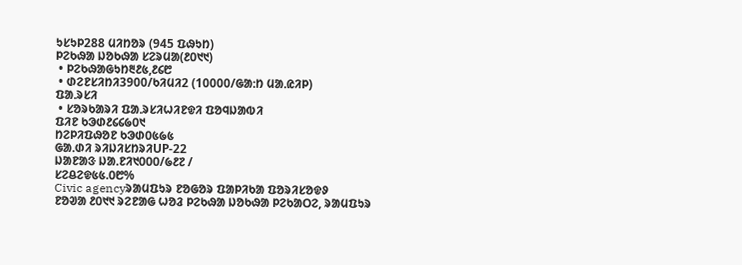ᱩᱥᱩᱞ288 ᱢᱤᱴᱚᱨ (945 ᱯᱷᱩᱴ)
ᱞᱮᱠᱷᱟ ᱡᱚᱠᱷᱟ ᱥᱮᱨᱢᱟ(᱒᱐᱑᱑)
 • ᱞᱮᱠᱷᱟᱜᱩᱴ᱓᱒᱕,᱒᱔᱘
 • ᱰᱮᱱᱥᱤᱴᱤ3900/ᱠᱤᱢᱤ2 (10000/ᱜᱟᱺᱴ ᱢᱟᱹᱭᱤᱞ)
ᱯᱟᱹᱨᱥᱤ
 • ᱥᱚᱨᱠᱟᱨᱤ ᱯᱟᱹᱨᱥᱤᱦᱤᱱᱫᱤ ᱯᱚᱧᱡᱟᱵᱤ
ᱯᱤᱱ ᱠᱳᱰ᱒᱔᱔᱙᱐᱑
ᱴᱮᱞᱤᱯᱷᱚᱱ ᱠᱳᱰ᱐᱕᱙᱕
ᱜᱟᱹᱰᱤ ᱨᱤᱡᱤᱥᱴᱨᱤUP-22
ᱡᱟᱱᱟᱝ ᱡᱟᱹᱱᱤ᱑᱐᱐᱐/᱙᱒᱗ /
ᱥᱮᱪᱮᱫ᱕᱕.᱐᱘%
Civic agencyᱨᱟᱢᱯᱩᱨ ᱱᱚᱜᱚᱨ ᱯᱟᱞᱤᱠᱟ ᱯᱚᱨᱤᱥᱚᱫᱽ
ᱱᱚᱣᱟ ᱒᱐᱑᱑ ᱨᱮᱱᱟᱜ ᱦᱚᱲ ᱞᱮᱠᱷᱟ ᱡᱚᱠᱷᱟ ᱞᱮᱠᱟᱛᱮ, ᱨᱟᱢᱯᱩᱨ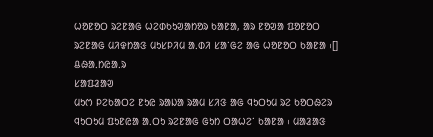ᱦᱚᱱᱚᱛ ᱨᱮᱱᱟᱜ ᱦᱮᱰᱠᱩᱣᱟᱴᱚᱨ ᱠᱟᱱᱟ, ᱟᱨ ᱱᱚᱣᱟ ᱯᱚᱱᱚᱛ ᱨᱮᱱᱟᱜ ᱢᱤᱫᱴᱟᱝ ᱢᱩᱥᱞᱤᱢ ᱟᱹᱰᱤ ᱥᱟᱸᱜᱮ ᱟᱜ ᱦᱚᱱᱚᱛ ᱠᱟᱱᱟ ᱾[]
ᱪᱷᱟᱹᱴᱭᱟᱹᱨ
ᱥᱟᱯᱲᱟᱣ
ᱢᱩᱬ ᱞᱮᱠᱟᱛᱮ ᱱᱩᱭ ᱨᱟᱡᱟ ᱨᱟᱢ ᱥᱤᱝ ᱟᱜ ᱧᱩᱛᱩᱢ ᱨᱮ ᱠᱚᱛᱷᱮᱨ ᱧᱩᱛᱩᱢ ᱯᱩᱱᱭᱟ ᱟᱹᱛᱩ ᱨᱮᱱᱟᱜ ᱜᱩᱴ ᱛᱟᱦᱮᱸ ᱠᱟᱱᱟ ᱾ ᱢᱟᱲᱟᱝ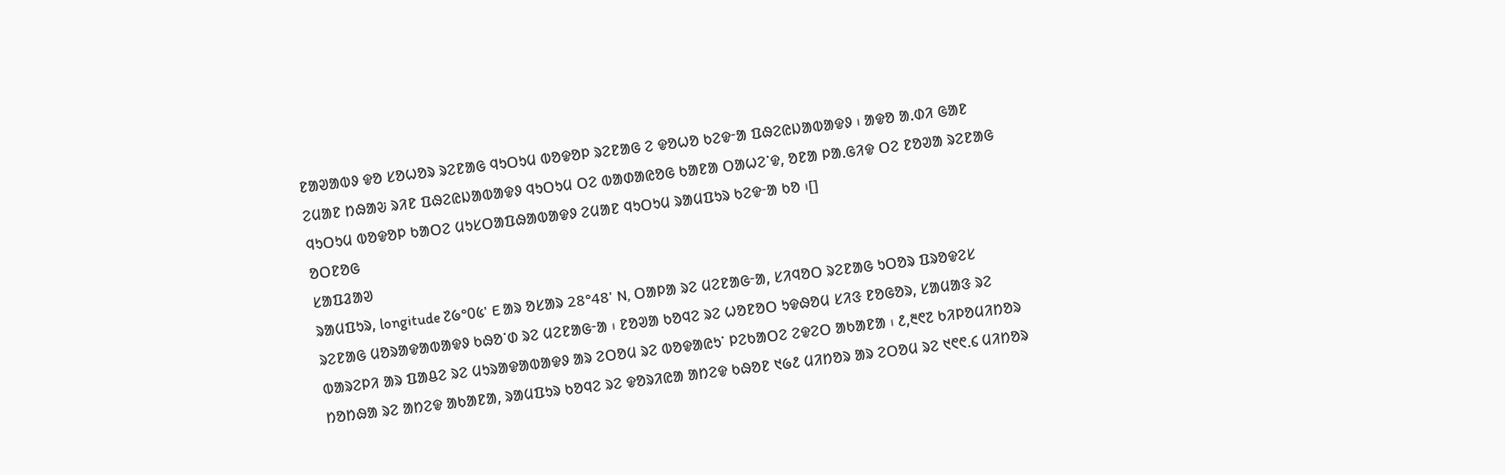ᱱᱟᱣᱟᱵᱽ ᱫᱚ ᱥᱚᱦᱚᱨ ᱨᱮᱱᱟᱜ ᱧᱩᱛᱩᱢ ᱵᱚᱫᱚᱞ ᱨᱮᱱᱟᱜ ᱮ ᱫᱚᱦᱚ ᱠᱮᱫᱼᱟ ᱯᱷᱮᱭᱡᱟᱵᱟᱫᱽ ᱾ ᱟᱫᱚ ᱟᱹᱰᱤ ᱜᱟᱱ ᱮᱢᱟᱱ ᱴᱷᱟᱶ ᱨᱤᱱ ᱯᱷᱮᱭᱡᱟᱵᱟᱫᱽ ᱧᱩᱛᱩᱢ ᱛᱮ ᱵᱟᱰᱟᱭᱚᱜ ᱠᱟᱱᱟ ᱛᱟᱦᱮᱸᱫ, ᱚᱱᱟ ᱞᱟᱹᱜᱤᱫ ᱛᱮ ᱱᱚᱣᱟ ᱨᱮᱱᱟᱜ ᱧᱩᱛᱩᱢ ᱵᱚᱫᱚᱞ ᱠᱟᱛᱮ ᱢᱩᱥᱛᱟᱯᱷᱟᱵᱟᱫᱽ ᱮᱢᱟᱱ ᱧᱩᱛᱩᱢ ᱨᱟᱢᱯᱩᱨ ᱠᱮᱫᱼᱟ ᱠᱚ ᱾[]
ᱚᱛᱱᱚᱜ
ᱥᱟᱯᱲᱟᱣ
ᱨᱟᱢᱯᱩᱨ, longitude ᱗᱙°᱐᱕' E ᱟᱨ ᱚᱥᱟᱨ 28°48' N, ᱛᱟᱞᱟ ᱨᱮ ᱢᱮᱱᱟᱜᱼᱟ, ᱥᱤᱧᱚᱛ ᱨᱮᱱᱟᱜ ᱩᱛᱚᱨ ᱯᱨᱚᱫᱮᱥ ᱨᱮᱱᱟᱜ ᱢᱚᱨᱟᱫᱟᱵᱟᱫᱽ ᱠᱷᱚᱸᱰ ᱨᱮ ᱢᱮᱱᱟᱜᱼᱟ ᱾ ᱱᱚᱣᱟ ᱠᱚᱧᱮ ᱨᱮ ᱦᱚᱱᱚᱛ ᱩᱫᱷᱚᱢ ᱥᱤᱝ ᱱᱚᱜᱚᱨ, ᱥᱟᱢᱟᱝ ᱨᱮ ᱵᱟᱨᱮᱞᱤ ᱟᱨ ᱯᱟᱪᱮ ᱨᱮ ᱢᱩᱨᱟᱫᱟᱵᱟᱫᱽ ᱟᱨ ᱮᱛᱚᱢ ᱨᱮ ᱵᱚᱫᱟᱭᱩᱸ ᱞᱮᱠᱟᱛᱮ ᱮᱫᱮᱛ ᱟᱠᱟᱱᱟ ᱾ ᱒,᱓᱖᱗ ᱠᱤᱞᱚᱢᱤᱴᱚᱨ ᱴᱚᱴᱷᱟ ᱨᱮ ᱟᱴᱮᱫ ᱟᱠᱟᱱᱟ, ᱨᱟᱢᱯᱩᱨ ᱠᱚᱧᱮ ᱨᱮ ᱫᱚᱨᱤᱭᱟ ᱟᱴᱮᱫ ᱠᱷᱚᱱ ᱑᱙᱒ ᱢᱤᱴᱚᱨ ᱟᱨ ᱮᱛᱚᱢ ᱨᱮ ᱑᱖᱖.᱔ ᱢᱤᱴᱚᱨ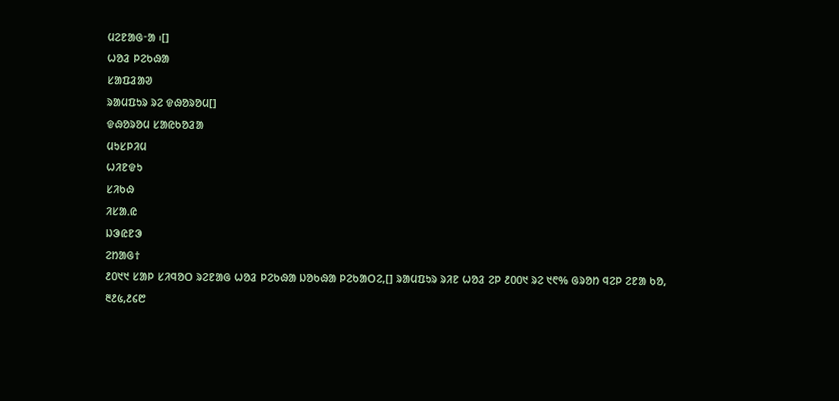ᱢᱮᱱᱟᱜᱼᱟ ᱾[]
ᱦᱚᱲ ᱞᱮᱠᱷᱟ
ᱥᱟᱯᱲᱟᱣ
ᱨᱟᱢᱯᱩᱨ ᱨᱮ ᱫᱷᱚᱨᱚᱢ[]
ᱫᱷᱚᱨᱚᱢ ᱥᱟᱭᱠᱚᱲᱟ
ᱢᱩᱥᱞᱤᱢ
ᱦᱤᱱᱫᱩ
ᱥᱤᱠᱷ
ᱤᱥᱟᱹᱭ
ᱡᱳᱭᱱᱳ
ᱮᱴᱟᱜ†
᱒᱐᱑᱑ ᱥᱟᱞ ᱥᱤᱧᱚᱛ ᱨᱮᱱᱟᱜ ᱦᱚᱲ ᱞᱮᱠᱷᱟ ᱡᱚᱠᱷᱟ ᱞᱮᱠᱟᱛᱮ,[] ᱨᱟᱢᱯᱩᱨ ᱨᱤᱱ ᱦᱚᱲ ᱮᱞ ᱒᱐᱐᱑ ᱨᱮ ᱑᱖% ᱜᱨᱚᱴ ᱧᱮᱞ ᱮᱱᱟ ᱠᱚ, ᱓᱒᱕,᱒᱔᱘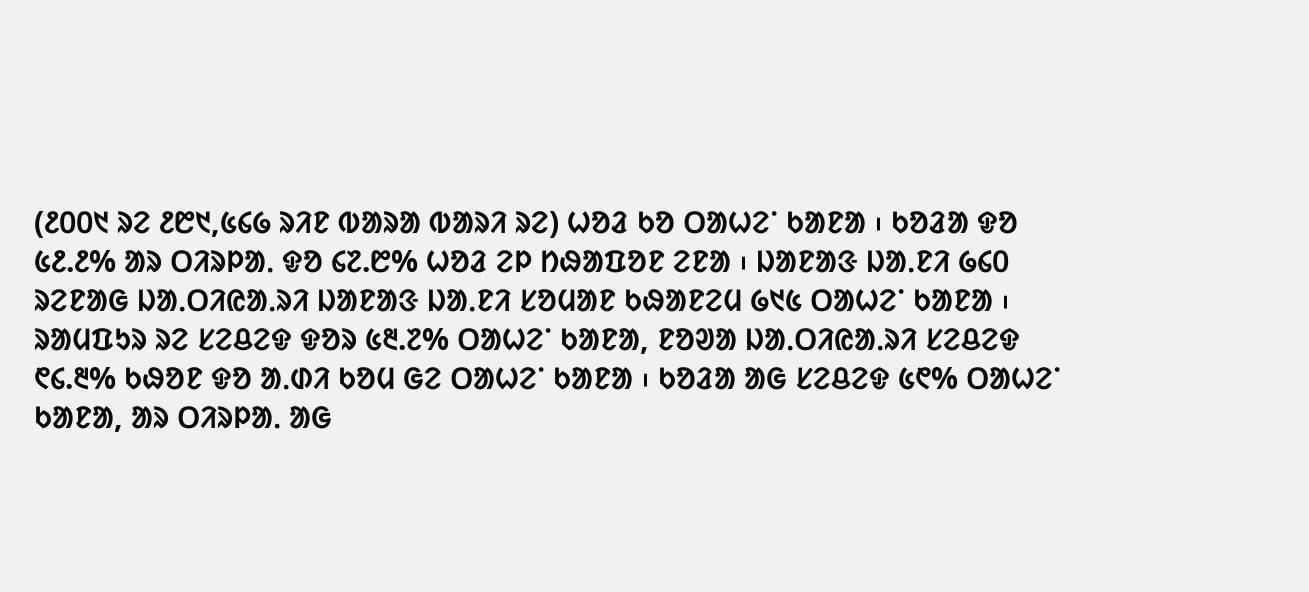(᱒᱐᱐᱑ ᱨᱮ ᱒᱘᱑,᱕᱔᱙ ᱨᱤᱱ ᱵᱟᱨᱟ ᱵᱟᱨᱤ ᱨᱮ) ᱦᱚᱲ ᱠᱚ ᱛᱟᱦᱮᱸ ᱠᱟᱱᱟ ᱾ ᱠᱚᱲᱟ ᱫᱚ ᱕᱒.᱒% ᱟᱨ ᱛᱤᱨᱞᱟᱹ ᱫᱚ ᱔᱗.᱘% ᱦᱚᱲ ᱮᱞ ᱴᱷᱟᱯᱚᱱ ᱮᱱᱟ ᱾ ᱡᱟᱱᱟᱝ ᱡᱟᱹᱱᱤ ᱙᱔᱐ ᱨᱮᱱᱟᱜ ᱡᱟᱹᱛᱤᱭᱟᱹᱨᱤ ᱡᱟᱱᱟᱝ ᱡᱟᱹᱱᱤ ᱥᱚᱢᱟᱱ ᱠᱷᱟᱱᱮᱢ ᱙᱑᱕ ᱛᱟᱦᱮᱸ ᱠᱟᱱᱟ ᱾ ᱨᱟᱢᱯᱩᱨ ᱨᱮ ᱥᱮᱪᱮᱫ ᱫᱚᱨ ᱕᱓.᱗% ᱛᱟᱦᱮᱸ ᱠᱟᱱᱟ, ᱱᱚᱣᱟ ᱡᱟᱹᱛᱤᱭᱟᱹᱨᱤ ᱥᱮᱪᱮᱫ ᱖᱔.᱓% ᱠᱷᱚᱱ ᱫᱚ ᱟᱹᱰᱤ ᱠᱚᱢ ᱜᱮ ᱛᱟᱦᱮᱸ ᱠᱟᱱᱟ ᱾ ᱠᱚᱲᱟ ᱟᱜ ᱥᱮᱪᱮᱫ ᱕᱖% ᱛᱟᱦᱮᱸ ᱠᱟᱱᱟ, ᱟᱨ ᱛᱤᱨᱞᱟᱹ ᱟᱜ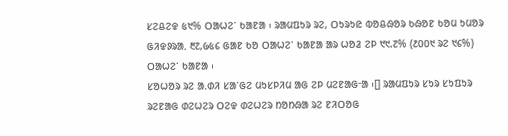ᱥᱮᱪᱮᱫ ᱕᱑% ᱛᱟᱦᱮᱸ ᱠᱟᱱᱟ ᱾ ᱨᱟᱢᱯᱩᱨ ᱨᱮ, ᱛᱩᱨᱩᱭ ᱵᱚᱪᱷᱚᱨ ᱠᱷᱚᱱ ᱠᱚᱢ ᱩᱢᱚᱨ ᱜᱤᱫᱽᱨᱟᱹ ᱓᱗,᱙᱕᱔ ᱜᱟᱱ ᱠᱚ ᱛᱟᱦᱮᱸ ᱠᱟᱱᱟ ᱟᱨ ᱦᱚᱲ ᱮᱞ ᱑᱑.᱗% (᱒᱐᱐᱑ ᱨᱮ ᱑᱔%) ᱛᱟᱦᱮᱸ ᱠᱟᱱᱟ ᱾
ᱥᱚᱦᱚᱨ ᱨᱮ ᱟᱹᱰᱤ ᱥᱟᱸᱜᱮ ᱢᱩᱥᱞᱤᱢ ᱟᱜ ᱮᱞ ᱢᱮᱱᱟᱜᱼᱟ ᱾[] ᱨᱟᱢᱯᱩᱨ ᱥᱩᱨ ᱥᱩᱯᱩᱨ ᱨᱮᱱᱟᱜ ᱰᱮᱦᱮᱨ ᱛᱮᱫ ᱰᱮᱦᱮᱨ ᱴᱚᱴᱷᱟ ᱨᱮ ᱱᱤᱛᱚᱜ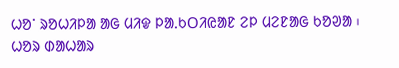ᱦᱚᱸ ᱨᱚᱦᱤᱞᱟ ᱟᱜ ᱢᱤᱫ ᱞᱟᱹᱠᱛᱤᱭᱟᱱ ᱮᱞ ᱢᱮᱱᱟᱜ ᱠᱚᱣᱟ ᱾
ᱦᱚᱨ ᱰᱟᱦᱟᱨ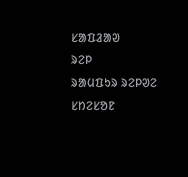ᱥᱟᱯᱲᱟᱣ
ᱨᱮᱞ
ᱨᱟᱢᱯᱩᱨ ᱨᱮᱞᱣᱮ ᱥᱴᱮᱥᱚᱱ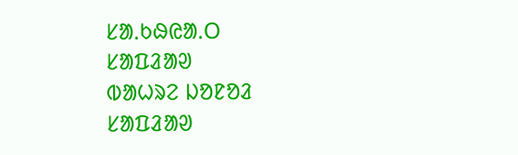ᱥᱟᱹᱠᱷᱭᱟᱹᱛ
ᱥᱟᱯᱲᱟᱣ
ᱵᱟᱦᱨᱮ ᱡᱚᱱᱚᱲ
ᱥᱟᱯᱲᱟᱣ